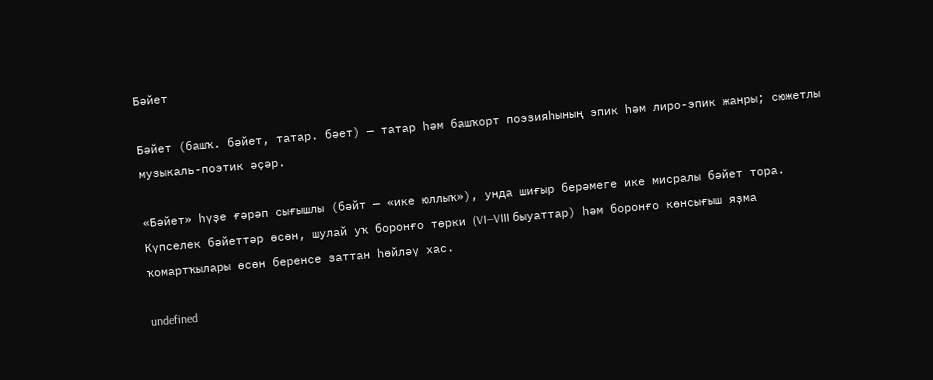Бәйет

Бәйет (башҡ. бәйет, татар. бәет) — татар һәм башҡорт поэзияһының эпик һәм лиро-эпик жанры; сюжетлы музыкаль-поэтик әҫәр.

«Бәйет» һүҙе ғәрәп сығышлы (бәйт — «ике юллыҡ»), унда шиғыр берәмеге ике мисралы бәйет тора. Күпселек бәйеттәр өсөн, шулай уҡ боронғо төрки (VI—VIII быуаттар) һәм боронғо көнсығыш яҙма ҡомартҡылары өсөн беренсе заттан һөйләү хас.

undefined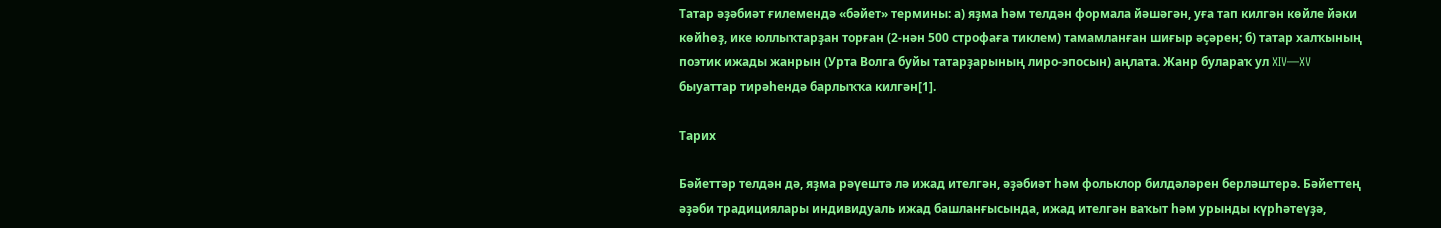Татар әҙәбиәт ғилемендә «бәйет» термины: а) яҙма һәм телдән формала йәшәгән, уға тап килгән көйле йәки көйһөҙ, ике юллыҡтарҙан торған (2-нән 500 строфаға тиклем) тамамланған шиғыр әҫәрен; б) татар халҡының поэтик ижады жанрын (Урта Волга буйы татарҙарының лиро-эпосын) аңлата. Жанр булараҡ ул XIV—XV быуаттар тирәһендә барлыҡҡа килгән[1].

Тарих

Бәйеттәр телдән дә, яҙма рәүештә лә ижад ителгән, әҙәбиәт һәм фольклор билдәләрен берләштерә. Бәйеттең әҙәби традициялары индивидуаль ижад башланғысында, ижад ителгән ваҡыт һәм урынды күрһәтеүҙә,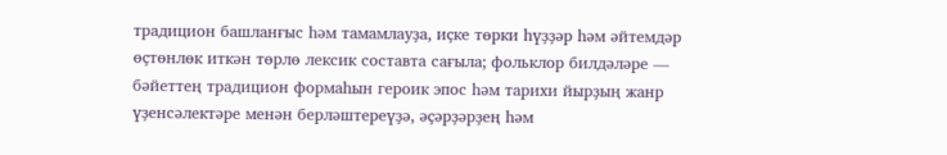традицион башланғыс һәм тамамлауҙа, иҫке төрки һүҙҙәр һәм әйтемдәр өҫтөнлөк иткән төрлө лексик составта сағыла; фольклор билдәләре — бәйеттең традицион формаһын героик эпос һәм тарихи йырҙың жанр үҙенсәлектәре менән берләштереүҙә, әҫәрҙәрҙең һәм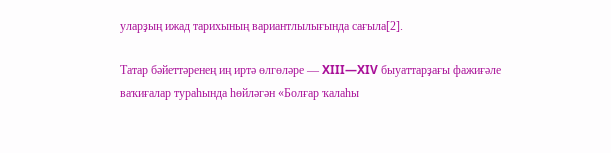уларҙың ижад тарихының вариантлылығында сағыла[2].

Татар бәйеттәренең иң иртә өлгөләре — XIII—XIV быуаттарҙағы фажиғәле ваҡиғалар тураһында һөйләгән «Болғар ҡалаһы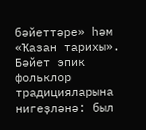бәйеттәре» һәм «Ҡазан тарихы». Бәйет эпик фольклор традицияларына нигеҙләнә: был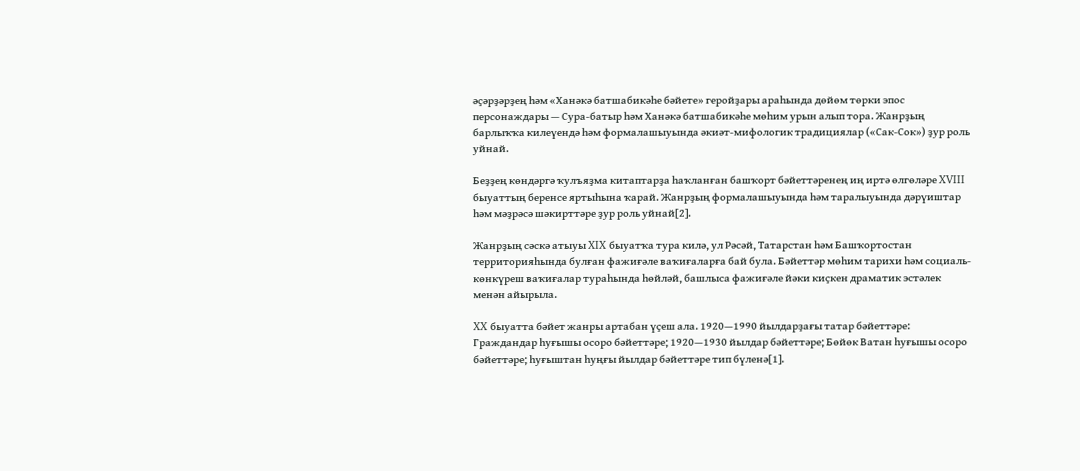әҫәрҙәрҙең һәм «Ханәкә батшабикәһе бәйете» геройҙары араһында дөйөм төрки эпос персонаждары — Сура-батыр һәм Ханәкә батшабикәһе мөһим урын алып тора. Жанрҙың барлыҡҡа килеүендә һәм формалашыуында әкиәт-мифологик традициялар («Сак-Сок») ҙур роль уйнай.

Беҙҙең көндәргә ҡулъяҙма китаптарҙа һаҡланған башҡорт бәйеттәренең иң иртә өлгөләре XVIII быуаттың беренсе яртыһына ҡарай. Жанрҙың формалашыуында һәм таралыуында дәрүиштар һәм мәҙрәсә шәкирттәре ҙур роль уйнай[2].

Жанрҙың сәскә атыуы XIX быуатҡа тура килә, ул Рәсәй, Татарстан һәм Башҡортостан территорияһында булған фажиғәле ваҡиғаларға бай була. Бәйеттәр мөһим тарихи һәм социаль-көнкүреш ваҡиғалар тураһында һөйләй, башлыса фажиғәле йәки киҫкен драматик эстәлек менән айырыла.

XX быуатта бәйет жанры артабан үҫеш ала. 1920—1990 йылдарҙағы татар бәйеттәре: Граждандар һуғышы осоро бәйеттәре; 1920—1930 йылдар бәйеттәре; Бөйөк Ватан һуғышы осоро бәйеттәре; һуғыштан һуңғы йылдар бәйеттәре тип бүленә[1].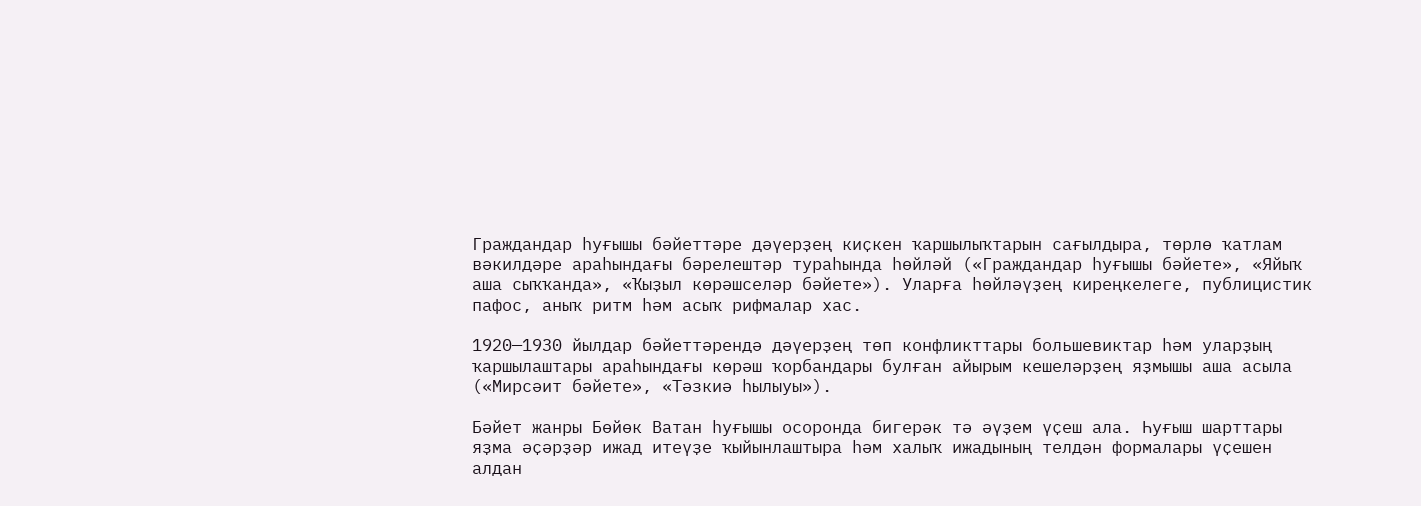Граждандар һуғышы бәйеттәре дәүерҙең киҫкен ҡаршылыҡтарын сағылдыра, төрлө ҡатлам вәкилдәре араһындағы бәрелештәр тураһында һөйләй («Граждандар һуғышы бәйете», «Яйыҡ аша сыҡҡанда», «Ҡыҙыл көрәшселәр бәйете»). Уларға һөйләүҙең киреңкелеге, публицистик пафос, аныҡ ритм һәм асыҡ рифмалар хас.

1920—1930 йылдар бәйеттәрендә дәүерҙең төп конфликттары большевиктар һәм уларҙың ҡаршылаштары араһындағы көрәш ҡорбандары булған айырым кешеләрҙең яҙмышы аша асыла («Мирсәит бәйете», «Тәзкиә һылыуы»).

Бәйет жанры Бөйөк Ватан һуғышы осоронда бигерәк тә әүҙем үҫеш ала. Һуғыш шарттары яҙма әҫәрҙәр ижад итеүҙе ҡыйынлаштыра һәм халыҡ ижадының телдән формалары үҫешен алдан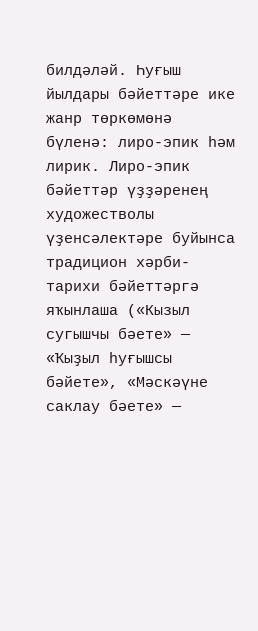билдәләй. Һуғыш йылдары бәйеттәре ике жанр төркөмөнә бүленә: лиро-эпик һәм лирик. Лиро-эпик бәйеттәр үҙҙәренең художестволы үҙенсәлектәре буйынса традицион хәрби-тарихи бәйеттәргә яҡынлаша («Кызыл сугышчы бәете» — «Ҡыҙыл һуғышсы бәйете», «Мәскәүне саклау бәете» —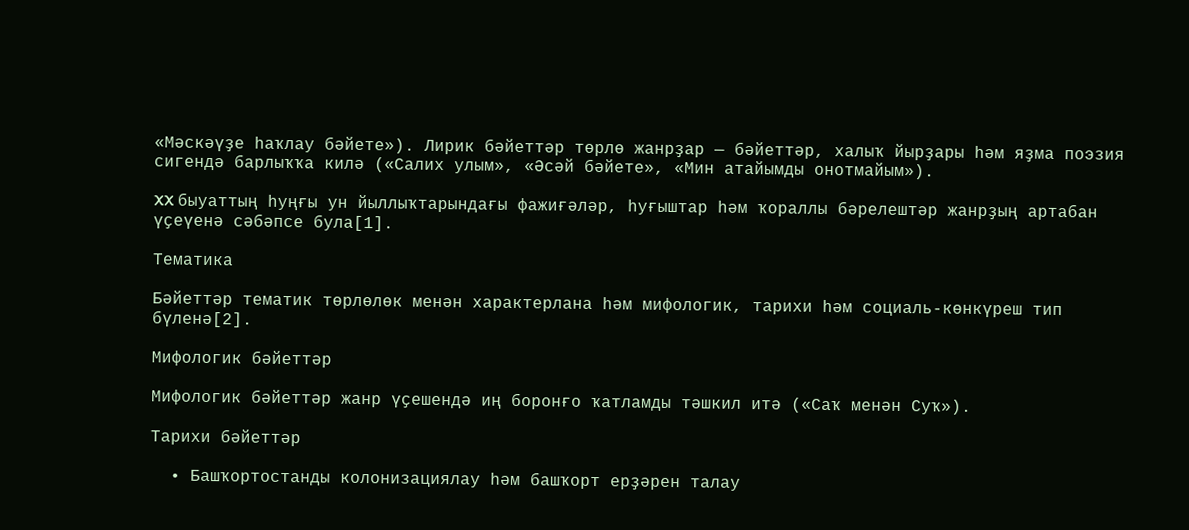«Мәскәүҙе һаҡлау бәйете»). Лирик бәйеттәр төрлө жанрҙар — бәйеттәр, халыҡ йырҙары һәм яҙма поэзия сигендә барлыҡҡа килә («Салих улым», «Әсәй бәйете», «Мин атайымды онотмайым»).

XX быуаттың һуңғы ун йыллыҡтарындағы фажиғәләр, һуғыштар һәм ҡораллы бәрелештәр жанрҙың артабан үҫеүенә сәбәпсе була[1].

Тематика

Бәйеттәр тематик төрлөлөк менән характерлана һәм мифологик, тарихи һәм социаль-көнкүреш тип бүленә[2].

Мифологик бәйеттәр

Мифологик бәйеттәр жанр үҫешендә иң боронғо ҡатламды тәшкил итә («Саҡ менән Суҡ»).

Тарихи бәйеттәр

  • Башҡортостанды колонизациялау һәм башҡорт ерҙәрен талау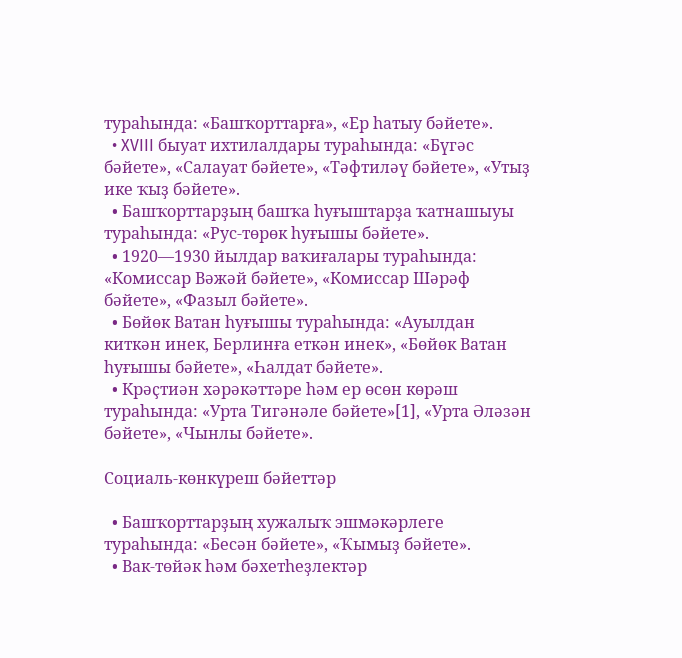тураһында: «Башҡорттарға», «Ер һатыу бәйете».
  • XVIII быуат ихтилалдары тураһында: «Бүгәс бәйете», «Салауат бәйете», «Тәфтиләү бәйете», «Утыҙ ике ҡыҙ бәйете».
  • Башҡорттарҙың башҡа һуғыштарҙа ҡатнашыуы тураһында: «Рус-төрөк һуғышы бәйете».
  • 1920—1930 йылдар ваҡиғалары тураһында: «Комиссар Вәжәй бәйете», «Комиссар Шәрәф бәйете», «Фазыл бәйете».
  • Бөйөк Ватан һуғышы тураһында: «Ауылдан киткән инек, Берлинға еткән инек», «Бөйөк Ватан һуғышы бәйете», «Һалдат бәйете».
  • Крәҫтиән хәрәкәттәре һәм ер өсөн көрәш тураһында: «Урта Тигәнәле бәйете»[1], «Урта Әләзән бәйете», «Чынлы бәйете».

Социаль-көнкүреш бәйеттәр

  • Башҡорттарҙың хужалыҡ эшмәкәрлеге тураһында: «Бесән бәйете», «Ҡымыҙ бәйете».
  • Вак-төйәк һәм бәхетһеҙлектәр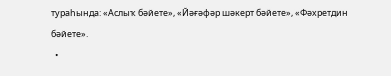тураһында: «Аслыҡ бәйете», «Йәғәфәр шәкерт бәйете», «Фәхретдин бәйете».
  •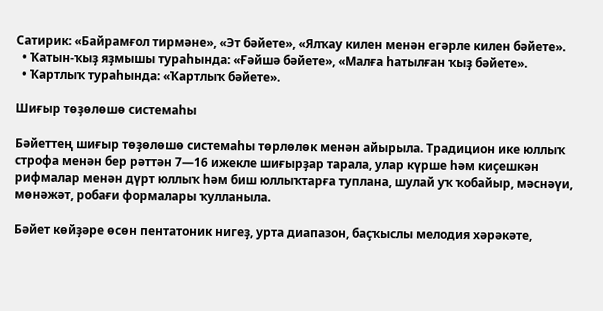Сатирик: «Байрамғол тирмәне», «Эт бәйете», «Ялҡау килен менән егәрле килен бәйете».
  • Ҡатын-ҡыҙ яҙмышы тураһында: «Ғәйшә бәйете», «Малға һатылған ҡыҙ бәйете».
  • Ҡартлыҡ тураһында: «Ҡартлыҡ бәйете».

Шиғыр төҙөлөшө системаһы

Бәйеттең шиғыр төҙөлөшө системаһы төрлөлөк менән айырыла. Традицион ике юллыҡ строфа менән бер рәттән 7—16 ижекле шиғырҙар тарала, улар күрше һәм киҫешкән рифмалар менән дүрт юллыҡ һәм биш юллыҡтарға туплана, шулай уҡ ҡобайыр, мәснәүи, мөнәжәт, робағи формалары ҡулланыла.

Бәйет көйҙәре өсөн пентатоник нигеҙ, урта диапазон, баҫҡыслы мелодия хәрәкәте,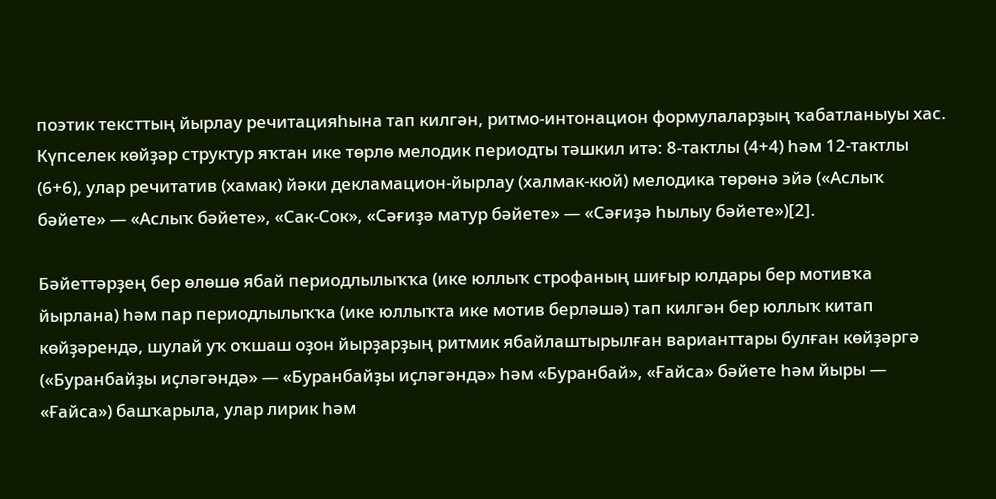поэтик тексттың йырлау речитацияһына тап килгән, ритмо-интонацион формулаларҙың ҡабатланыуы хас. Күпселек көйҙәр структур яҡтан ике төрлө мелодик периодты тәшкил итә: 8-тактлы (4+4) һәм 12-тактлы (6+6), улар речитатив (хамак) йәки декламацион-йырлау (халмак-кюй) мелодика төрөнә эйә («Аслыҡ бәйете» — «Аслыҡ бәйете», «Сак-Сок», «Сәғиҙә матур бәйете» — «Сәғиҙә һылыу бәйете»)[2].

Бәйеттәрҙең бер өлөшө ябай периодлылыҡҡа (ике юллыҡ строфаның шиғыр юлдары бер мотивҡа йырлана) һәм пар периодлылыҡҡа (ике юллыҡта ике мотив берләшә) тап килгән бер юллыҡ китап көйҙәрендә, шулай уҡ оҡшаш оҙон йырҙарҙың ритмик ябайлаштырылған варианттары булған көйҙәргә («Буранбайҙы иҫләгәндә» — «Буранбайҙы иҫләгәндә» һәм «Буранбай», «Ғайса» бәйете һәм йыры — «Ғайса») башҡарыла, улар лирик һәм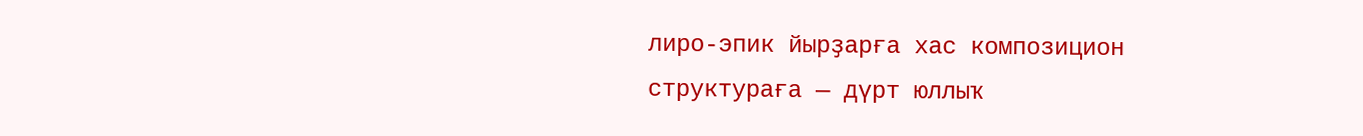лиро-эпик йырҙарға хас композицион структураға — дүрт юллыҡ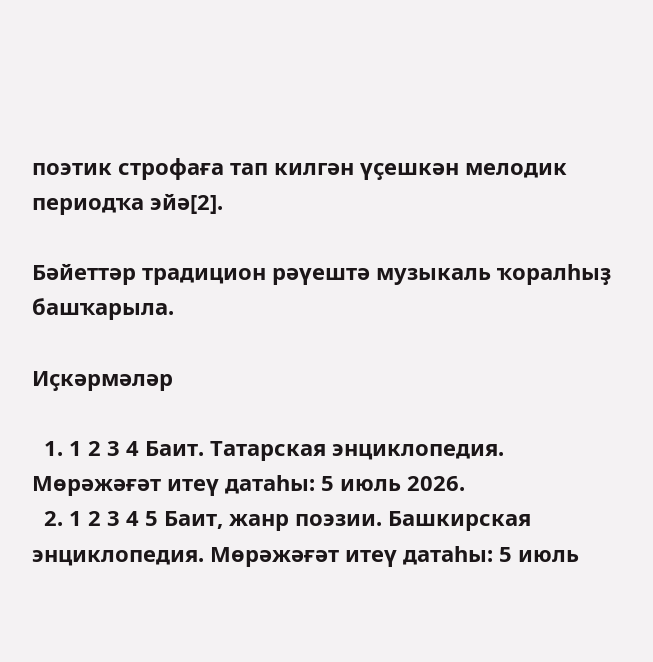поэтик строфаға тап килгән үҫешкән мелодик периодҡа эйә[2].

Бәйеттәр традицион рәүештә музыкаль ҡоралһыҙ башҡарыла.

Иҫкәрмәләр

  1. 1 2 3 4 Баит. Татарская энциклопедия. Мөрәжәғәт итеү датаһы: 5 июль 2026.
  2. 1 2 3 4 5 Баит, жанр поэзии. Башкирская энциклопедия. Мөрәжәғәт итеү датаһы: 5 июль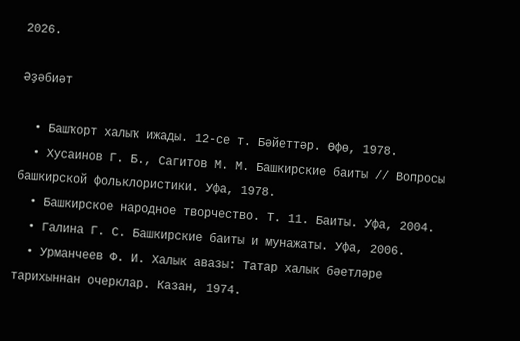2026.

Әҙәбиәт

  • Башҡорт халыҡ ижады. 12-се т. Бәйеттәр. Өфө, 1978.
  • Хусаинов Г. Б., Сагитов М. М. Башкирские баиты // Вопросы башкирской фольклористики. Уфа, 1978.
  • Башкирское народное творчество. Т. 11. Баиты. Уфа, 2004.
  • Галина Г. С. Башкирские баиты и мунажаты. Уфа, 2006.
  • Урманчеев Ф. И. Халык авазы: Татар халык бәетләре тарихыннан очерклар. Казан, 1974.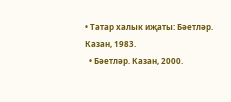• Татар халык иҗаты: Бәетләр. Казан, 1983.
  • Бәетләр. Казан, 2000.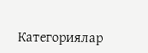Категориялар